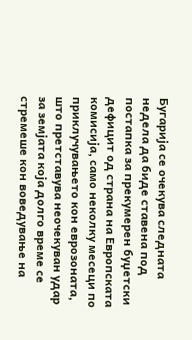Бугарија се очекува следната недела да биде ставена под постапка за прекумерен буџетски дефицит од страна на Европската комисија, само неколку месеци по приклучувањето кон еврозоната, што претставува неочекуван удар за земјата која долго време се стремеше кон воведување на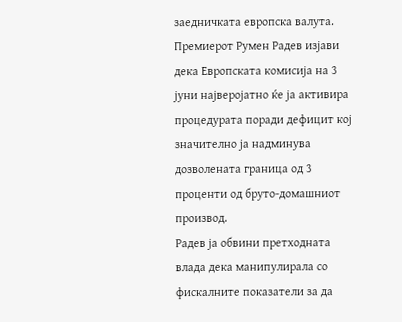заедничката европска валута.
Премиерот Румен Радев изјави дека Европската комисија на 3 јуни најверојатно ќе ја активира процедурата поради дефицит кој значително ја надминува дозволената граница од 3 проценти од бруто-домашниот производ.
Радев ја обвини претходната влада дека манипулирала со фискалните показатели за да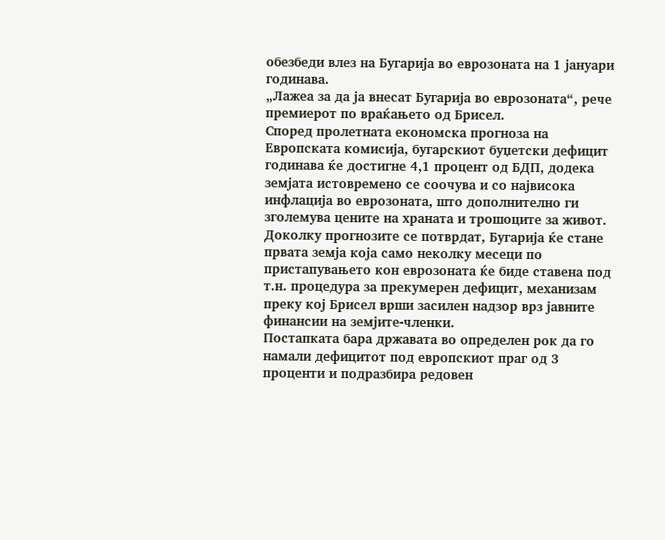обезбеди влез на Бугарија во еврозоната на 1 јануари годинава.
„Лажеа за да ја внесат Бугарија во еврозоната“, рече премиерот по враќањето од Брисел.
Според пролетната економска прогноза на Европската комисија, бугарскиот буџетски дефицит годинава ќе достигне 4,1 процент од БДП, додека земјата истовремено се соочува и со највисока инфлација во еврозоната, што дополнително ги зголемува цените на храната и трошоците за живот.
Доколку прогнозите се потврдат, Бугарија ќе стане првата земја која само неколку месеци по пристапувањето кон еврозоната ќе биде ставена под т.н. процедура за прекумерен дефицит, механизам преку кој Брисел врши засилен надзор врз јавните финансии на земјите-членки.
Постапката бара државата во определен рок да го намали дефицитот под европскиот праг од 3 проценти и подразбира редовен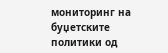мониторинг на буџетските политики од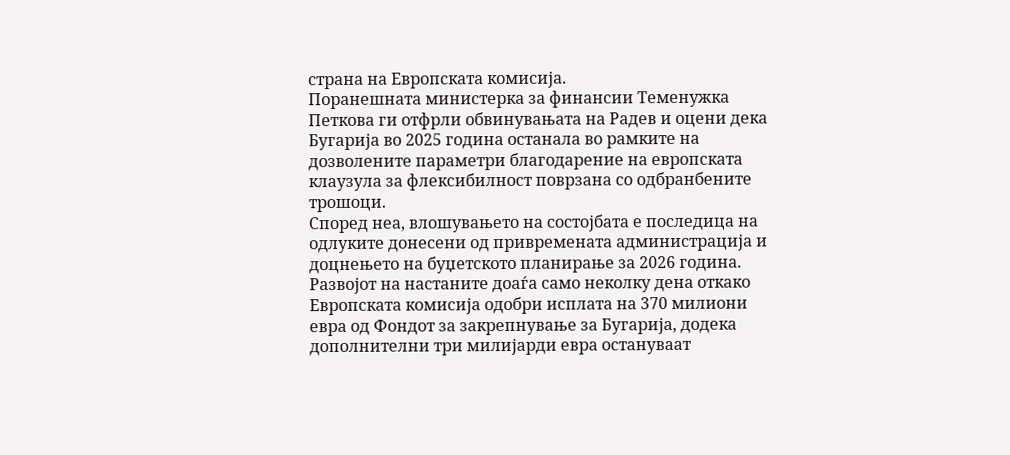страна на Европската комисија.
Поранешната министерка за финансии Теменужка Петкова ги отфрли обвинувањата на Радев и оцени дека Бугарија во 2025 година останала во рамките на дозволените параметри благодарение на европската клаузула за флексибилност поврзана со одбранбените трошоци.
Според неа, влошувањето на состојбата е последица на одлуките донесени од привремената администрација и доцнењето на буџетското планирање за 2026 година.
Развојот на настаните доаѓа само неколку дена откако Европската комисија одобри исплата на 370 милиони евра од Фондот за закрепнување за Бугарија, додека дополнителни три милијарди евра остануваат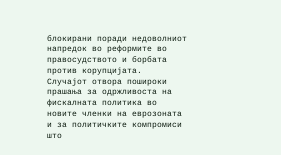блокирани поради недоволниот напредок во реформите во правосудството и борбата против корупцијата.
Случајот отвора пошироки прашања за одржливоста на фискалната политика во новите членки на еврозоната и за политичките компромиси што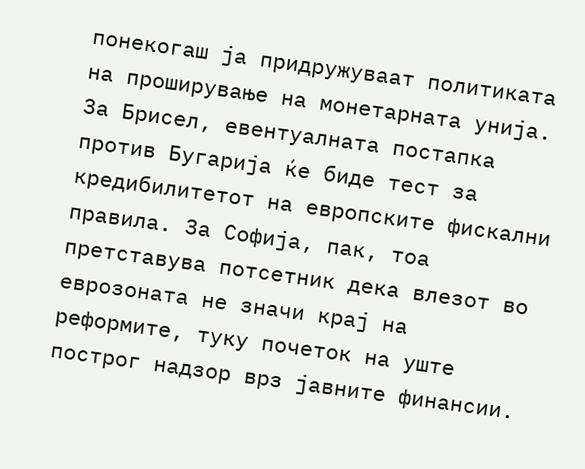понекогаш ја придружуваат политиката на проширување на монетарната унија.
За Брисел, евентуалната постапка против Бугарија ќе биде тест за кредибилитетот на европските фискални правила. За Софија, пак, тоа претставува потсетник дека влезот во еврозоната не значи крај на реформите, туку почеток на уште построг надзор врз јавните финансии.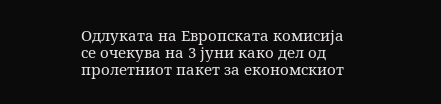Одлуката на Европската комисија се очекува на 3 јуни како дел од пролетниот пакет за економскиот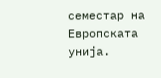семестар на Европската унија.